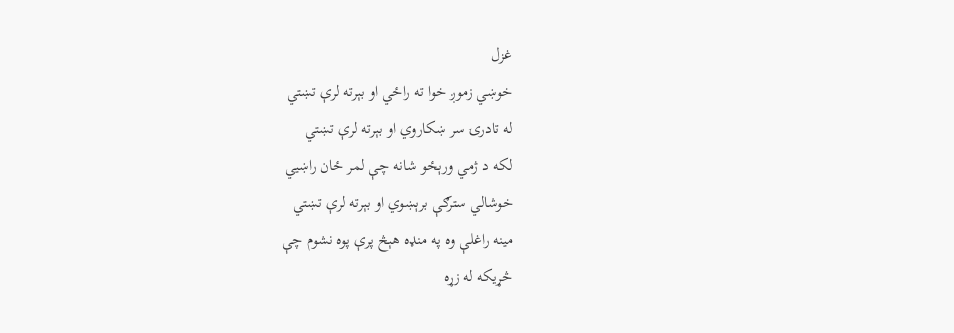غزل
خوښي زموږ خوا ته راځي او بېرته لرې تښتي
له تادرۍ سر ښکاروي او بېرته لرې تښتي
لکه د ژمي ورېځو شانه چې لمر ځان راښیي
خوشالي سترګې برېښوي او بېرته لرې تښتي
مینه راغلې وه په منډه هېڅ پرې پوه نشوم چې
څړیکه له زړه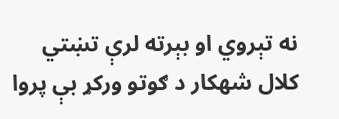نه تېروي او بېرته لرې تښتي
کلال شهکار د ګوتو ورکړ بې پروا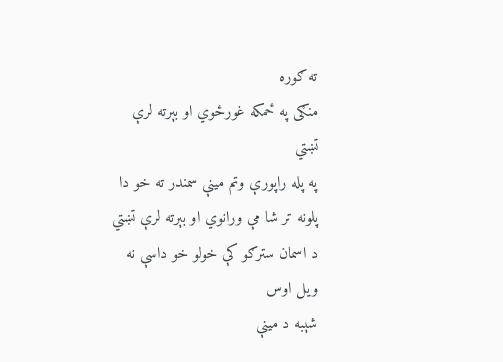ته ګوره
منګی په ځمکه غورځوي او بېرته لرې تښتي
په پله راپورې وتم مینې سمندر ته خو دا
پلونه تر شا مې ورانوي او بېرته لرې تښتي
د اسمان سترګو کې خولو خو داسې نه ویل اوس
شېبه د مینې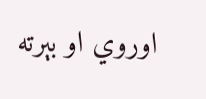اوروي او بېرته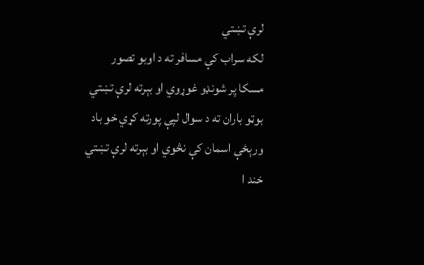لرې تښتي
لکه سراب کې مسافر ته د اوبو تصور
مسکا پر شونډو غوړوي او بېرته لرې تښتي
بوټو باران ته د سوال لپې پورته کړي خو باد
ورېځې اسمان کې نڅوي او بېرته لرې تښتي
خند ا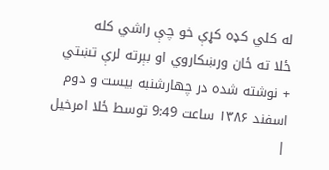له کلي کډه کړې خو چې راشي کله
ځلا ته ځان ورښکاروي او بېرته لرې تښتي
+ نوشته شده در چهارشنبه بیست و دوم اسفند ۱۳۸۶ ساعت 9:49 توسط ځلا امرخیل
|